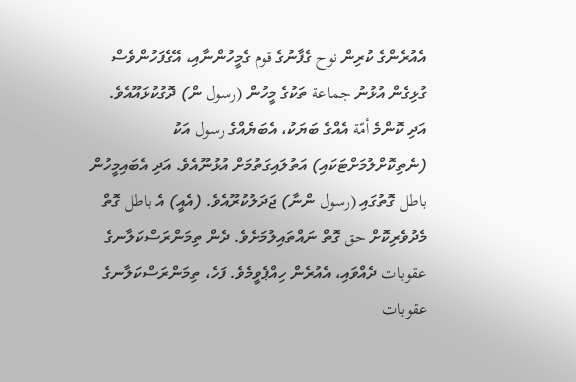އެއުރެންގެ ކުރިން نوح ގެފާނުގެ قوم ގެމީހުންނާއި، އޭގެފަހުންވެސް ގުޅިގެން އުޅުނު جماعة ތަކުގެ މީހުން (رسول ން) ދޮގުކުޅައޫއެވެ. އަދި ކޮންމެ أمّة އެއްގެ ބަޔަކު، އެބަޔެއްގެ رسول އަކު (ނެތިކޮށްލުމަށްޓަކައި) އަތުލައިގަތުމަށް އުޅުނޫއެވެ. އަދި އެބައިމީހުން باطل ގޮތުގައި (رسول ންނާ) ޖަދަލުކުރޫއެވެ. (އެއީ) އެ باطل ގޮތް މެދުވެރިކޮށް حق ގޮތް ނައްތައިލުމަށެވެ. ދެން ތިމަންރަސްކަލާނގެ عقوبات ދެއްވައި، އެއުރެން ހިއްޕެވީމެވެ. ފަހެ، ތިމަންރަސްކަލާނގެ عقوبات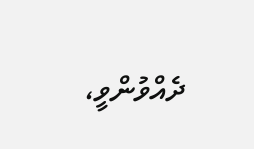ދެއްވުންވީ،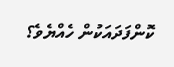ކޮންފަދައަކުން ހެއްޔެވެ؟